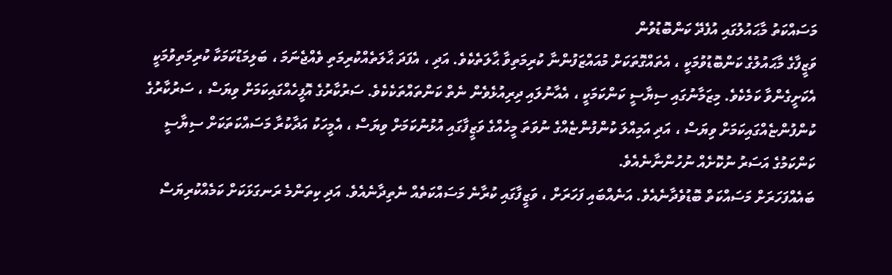މަސައްކަތު މާޙައުލުގައި އުފެދޭ ކަންބޮޑުވުން
ވަޒީފާގެ މާޙައުލުގެ ކަންބޮޑުވުމަކީ ، އެތައްގޮތަކަށް މުއައްޒަފުންނާ ކުރިމަތިވާ ޙާލަތެކެވެ. އަދި ، އެފަދަ ޙާލަތެއްކުރިމަތި ވެއްޖެނަމަ ، ބަލިމަޑުކަމަކާ ކުރިމަތިވުމަކީ އެކަށީގެންވާ ކަމެކެވެ. މިޒަމާނުގައި ސިޔާސީ ކަންކަމަކީ ، އެއާނުލައި ދިރިއުޅެވެން ނެތް ކަންތައްތަކެކެވެ. ސަރުކާރުގެ އޮފީހެއްގައިކަމަށް ވިޔަސް ، ސަރުކާރުގެ ކުންފުންޏެއްގައިކަމަށް ވިޔަސް ، އަދި އަމިއްލަ ކުންފުންޏެއްގެ ނުވަތަ މީހެއްގެ ވަޒީފާގައި އުޅުނުކަމަށް ވިޔަސް ، އެމީހަކު އަދާކުރާ މަސައްކަތަކަށް ސިޔާސީ ކަންކަމުގެ އަސަރު ނުކޮށެއް ނުހުންނާނެއެވެ.
ބައެއްފަހަރަށް މަސައްކަތް ބޮޑުވެދާނެއެވެ. އަނެއްބައި ފަހަރަށް ، ވަޒީފާގައި ކުރާނެ މަސައްކަތެއް ނެތިދާނެއެވެ. އަދި ކިތަންމެ ރަނގަޅަކަށް ކަމެއްކުރިޔަސް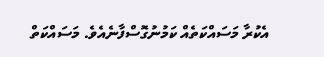އެކުރާ މަސައްކަތެއް ކަމުނުގޮސްފާނެއެވެ. މަސައްކަތް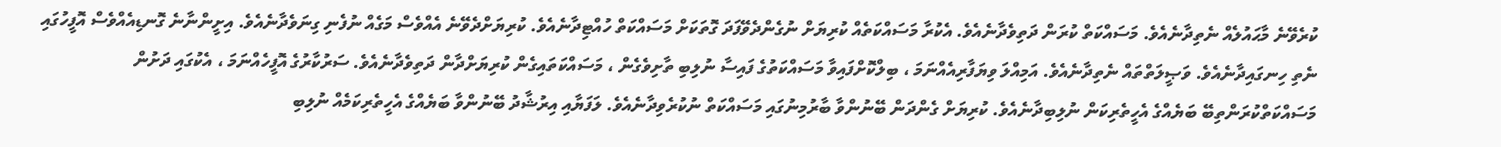ކުރެވޭނެ މާޙައުލެއް ނެތިދާނެއެވެ. މަސައްކަތް ކުރަން ދަތިވެދާނެއެވެ. އެކުރާ މަސައްކަތެއް ކުރިޔަށް ނުގެންދެވޭފަދަ ގޮތަކަށް މަސައްކަތް ހުއްޓިދާނެއެވެ. ކުރިޔަށްދެވޭނެ އެއްވެސް މަގެއް ނުފެނި ގިނަވެދާނެއެވެ. އިށީންނާނެ ގޮނޑިއެއްވެސް އޮފީހުގައި ނެތި ހިނގައިދާނެއެވެ. ވަޞީލަތްތައް ނެތިދާނެއެވެ. އަމިއްލަ ވިޔަފާރިއެއްނަމަ ، ބިލްކޮށްފައިވާ މަސައްކަތުގެ ފައިސާ ނުލިބި ތާށިވެގެން ، މަސައްކަތައިގެން ކުރިޔަށްދާން ދަތިވެދާނެއެވެ. ސަރުކާރުގެ އޮފީހެއްނަމަ ، އެކުގައި ދަށުން މަސައްކަތްކުރަންތިބޭ ބަޔެއްގެ އެހީތެރިކަން ނުލިބިދާނެއެވެ. ކުރިޔަށް ގެންދަން ބޭނުންވާ ބާރުމިނުގައި މަސައްކަތް ނުކުރެވިދާނެއެވެ. ލަފަޔާއި އިރުޝާދު ބޭނުންވާ ބަޔެއްގެ އެހީތެރިކަމެއް ނުލިބި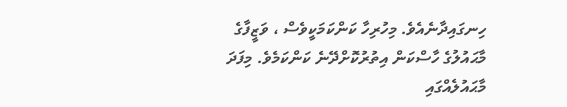ހިނގައިދާނެއެވެ. މިހުރިހާ ކަންކަމަކީވެސް ، ވަޒީފާގެ މާޙައުލުގެ ހާސްކަން އިތުރުކޮށްދޭނެ ކަންކަމެވެ. މިފަދަ މާޙައުލެއްގައި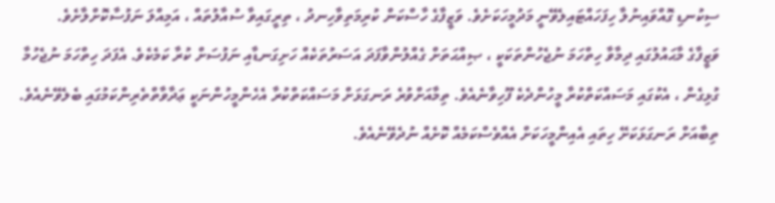ސިކުނޑި ގޮއްވައިނުލާ ހިފަހައްޓައިލެވޭނީ މަދުމީހަކަށެވެ. ވަޒީފާގެ ހާސްކަން ކުރިމަތިވާހިނދު ، ތިރީގައިވާ ސުއާލުތައް ، އަމިއްލަ ނަފުސާކޮށްލާށެވެ.
ވަޒީފާގެ މާޙައުލުގައި ދިމާވާ ހިތްހަމަ ނުޖެހުންތަކަކީ ، ޞިއްޙަތަށް ގެއްލުންވާފަދަ އަސަރުތަކެއް ހަށިގަނޑާއި ނަފުސަށް ކުރާ ކަމެކެވެ. އެފަދަ ހިތްހަމަ ނުޖެހުމާ ގުޅިގެން ، އެކުގައި މަސައްކަތްކުރާ މީހުންދެކެ ފޫހިވާނެއެވެ. ތިމާއަށްވުރެ ރަނގަޅަށް މަސައްކަތްކުރާ އެހެންމީހުންނަކީ ޢަދާވާތްތެރިންކަމުގައި ބެލެވޭނެއެވެ. ތިބާއަށް ރަނގަޅަކަށޭ ހިތައި އެއިންމީހަކަށް އެއްވެސްކަމެއް ކޮށެއް ނުދެވޭނެއެވެ.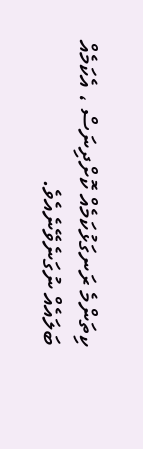ކިތަންމެ ރަނގަޅުކަމެއް ކޮށްދިނަސް ، އެކަމެއް ބަލައެއް ނުގަނެވޭނެއެވެ.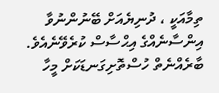ތިމާއަކީ ، ދުނިޔެއަށް ބޭނުންނުވާ އިންސާނެއްގެ އިޙްސާސް ކުރެވޭނެއެވެ. ބާރެއްނެތް ހުސްތޮށިގަނޑަކަށް މީހާ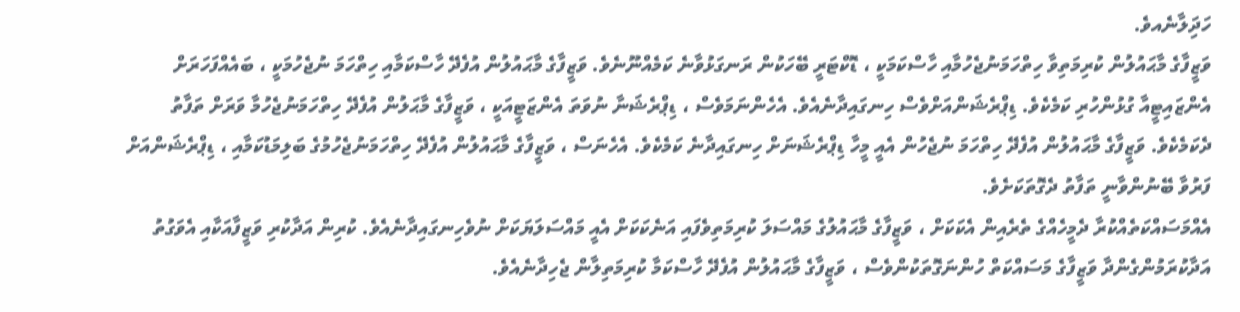ހަދަިލާނެއވެ.
ވަޒީފާގެ މާޙައުލުން ކުރިމަތިވާ ހިތްހަމަނުޖެހުމާއި ހާސްކަމަކީ ، ޑޮކްޓަރީ ބޭހަކުން ރަނގަޅުވާނެ ކަމެއްނޫނެވެ. ވަޒީފާގެ މާޙައުލުން އުފެދޭ ހާސްކަމާއި ހިތްހަމަ ނުޖެހުމަކީ ، ބައެއްފަހަރަށް އެންޒައިޓީއާ ގުޅުންހުރި ކަމެކެވެ. ޑިޕްރެޝަންއަށްވެސް ހިނގައިދާނެއެވެ. އެހެންނަމަވެސް ، ޑިޕްރެޝަނާ ނުވަތަ އެންޒަޓީއަކީ ، ވަޒީފާގެ މާޙަލުން އުފެދޭ ހިތްހަމަނުޖެހުމާ ވަރަށް ތަފާތު ދެކަމެކެވެ. ވަޒީފާގެ މާޙައުލުން އުފެދޭ ހިތްހަމަ ނުޖެހުން އެއީ މީހާ ޑިޕްރެޝަނަށް ހިނގައިދާނެ ކަމެކެވެ. އެހެނަސް ، ވަޒީފާގެ މާޙައުލުން އުފެދޭ ހިތްހަމަނުޖެހުމުގެ ބަލިމަޑުކަމާއި ، ޑިޕްރެޝަންއަށް ފަރުވާ ބޭނުންވާނީ ތަފާތު ދެގޮތަކަށެވެ.
އެއްމަސައްކަތެއްކުރާ ދެމީހެއްގެ ތެރެއިން އެކަކަށް ، ވަޒީފާގެ މާޙައުލުގެ މައްސަލަ ކުރިމަތިވެފައި އަނެކަކަށް އެއީ މައްސަލަޔަކަށް ނުވެހިނގައިދާނެއެވެ. ކުރިން އަދާކުރި ވަޒީފާއަކާއި އެވަގުތު އަދާކުރަމުންގެންދާ ވަޒީފާގެ މަސައްކަތް ހުންނަގޮތަކުންވެސް ، ވަޒީފާގެ މާޙައުލުން އުފެދޭ ހާސްކަމާ ކުރިމަތިލާން ޖެހިދާނެއެވެ.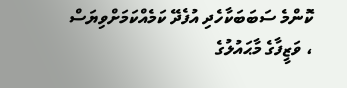ކޮންމެ ސަބަބަކާހެދި އުފެދޭ ކަމެއްކަމަށްވިޔަސް ، ވަޒީފާގެ މާޙައުލުގެ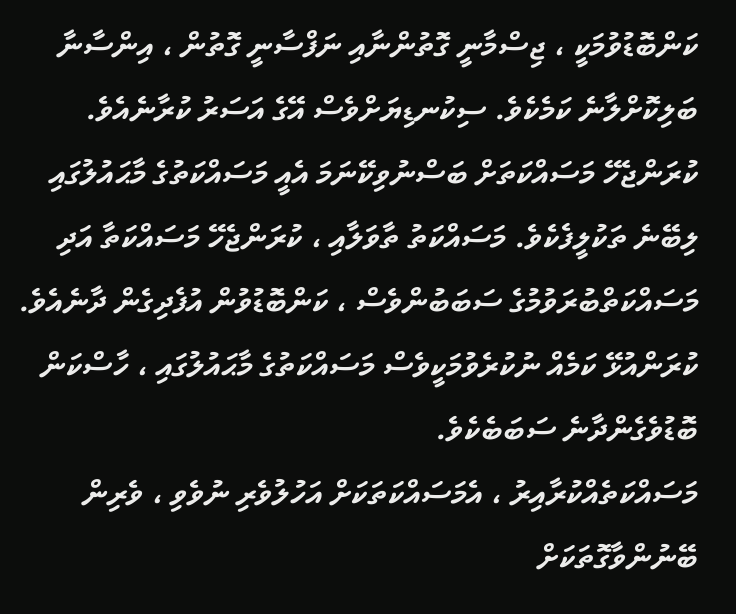ކަންބޮޑުވުމަކީ ، ޖިސްމާނީ ގޮތުންނާއި ނަފްސާނީ ގޮތުން ، އިންސާނާ ބަލިކޮށްލާނެ ކަމެކެވެ. ސިކުނޑިޔަށްވެސް އޭގެ އަސަރު ކުރާނެއެވެ.
ކުރަންޖެހޭ މަސައްކަތަށް ބަސްނުވިކޭނަމަ އެއީ މަސައްކަތުގެ މާޙައުލުގައި ލިބޭނެ ތަކުލީފެކެވެ. މަސައްކަތު ތާވަލާއި ، ކުރަންޖެހޭ މަސައްކަތާ އަދި މަސައްކަތްބުރަވުމުގެ ސަބަބުންވެސް ، ކަންބޮޑުވުން އުފެދިގެން ދާނެއެވެ. ކުރަންއުޅޭ ކަމެއް ނުކުރެވުމަކީވެސް މަސައްކަތުގެ މާޙައުލުގައި ، ހާސްކަން ބޮޑުވެގެންދާނެ ސަބަބެކެވެ.
މަސައްކަތެއްކުރާއިރު ، އެމަސައްކަތަކަށް އަހުލުވެރި ނުވެވި ، ވެރިން ބޭނުންވާގޮތަކަށް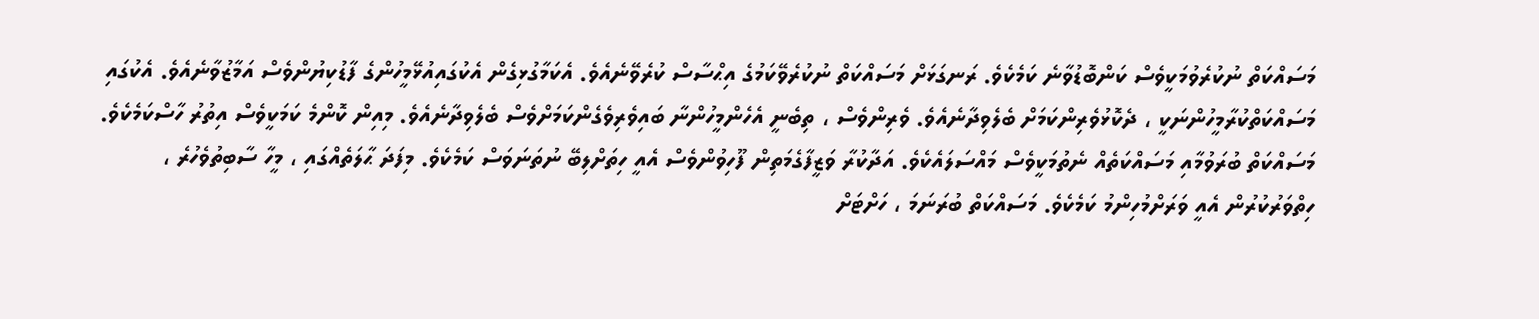މަސައްކަތް ނުކުރެވުމަކީވެސް ކަންބޮޑުވާނެ ކަމެކެވެ. ރަނގަޅަށް މަސައްކަތް ނުކުރެވޭކަމުގެ އިޙްސާސް ކުރެވޭނެއެވެ. އެކަމާގުޅިގެން އެކުގައިއުޅޭމީހުންގެ ފާޑުކިޔުންވެސް އަމާޒުވާނެއެވެ. އެކުގައި މަސައްކަތްކުރާމީހުންނަކީ ، ދެކޮޅުވެރިންކަމަށް ބެލެވިދާނެއެވެ. ވެރިންވެސް ، ތިބެނީ އެހެންމީހުންނާ ބައިވެރިވެގެންކަމަށްވެސް ބެލެވިދާނެއެވެ. މިއިން ކޮންމެ ކަމަކީވެސް އިތުރު ހާސްކަމެކެވެ.
މަސައްކަތް ބުރަވުމާއި މަސައްކަތެއް ނެތުމަކީވެސް މައްސަލައެކެވެ. އަދާކުރާ ވަޒީފާގެމަތިން ފޫހިވުންވެސް އެއީ ހިތަށްލިބޭ ނުތަނަވަސް ކަމެކެވެ. މިފަދަ ޙާލަތެއްގައި ، މީހާ ސާބިތުވެހުރެ ، ހިތްވަރުކުރުން އެއީ ވަރަށްމުހިންމު ކަމެކެވެ. މަސައްކަތް ބުރަނަމަ ، ހަށްޓަށް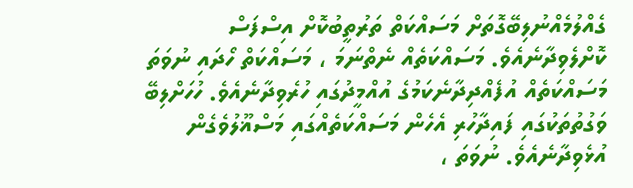ގެއްލުމެއްނުލިބޭގޮތަށް މަސައްކަތް ތަރުތީބުކޮށް އިސްފަސް ކޮށްލެވިދާނެއެވެ. މަސައްކަތެއް ނެތްނަމަ ، މަސައްކަތް ހޯދައި ނުވަތަ މަސައްކަތެއް އުފެއްދިދާނެކަމުގެ އުއްމީދުގައި ހުރެވިދާނެއެވެ. ހުހަށްލިބޭ ވަގުތުތަކުގައި ފައިދާހުރި އެހެން މަސައްކަތެއްގައި މަސްޣޫލުވެގެން އުޅެވިދާނެއެވެ. ނުވަތަ ،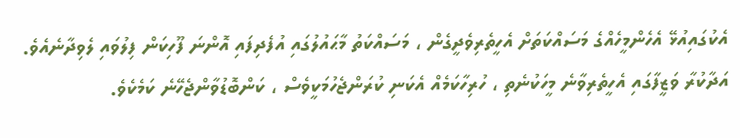އެކުގައިއުޅޭ އެހެންމީހެއްގެ މަސައްކަތަށް އެހީތެރިވެދީގެން ، މަސައްކަތު މާޙައުލުގައި އުފެދިފައި އޮންނަ ފޫހިކަން ފިލުވައި ލެވިދާނެއެވެ.
އަދާކުރާ ވަޒީފާގައި އެހީތެރިވާނެ މީހަކުނެތި ، ހުރިހާކަމެއް އެކަނި ކުރަންޖެހުމަކީވެސް ، ކަންބޮޑުވާންޖެހޭނެ ކަމެކެވެ.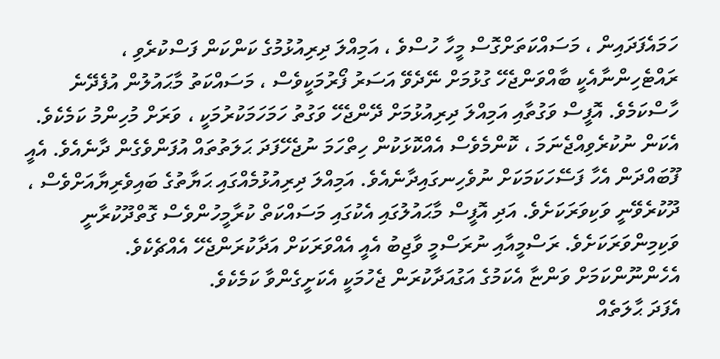ހަމައެފަދައިން ، މަސައްކަތަށްގޮސް މީހާ ހުސްވެ ، އަމިއްލަ ދިރިއުޅުމުގެ ކަންކަން ފަސްކުރެވި ، ރައްޓެހިންނާއެކީ ބާއްވަންޖެހޭ ގުޅުމަށް ނޭދެވޭ އަސަރު ފޯރުމަކީވެސް ، މަސައްކަތު މާޙައުލުން އުފެދޭނެ ހާސްކަމެވެ. އޮފީސް ވަގުތާއި އަމިއްލަ ދިރިއުޅުމަށް ދޭންޖެހޭ ވަގުތު ހަމަހަމަކުރުމަކީ ، ވަރަށް މުހިންމު ކަމެކެވެ. އެކަން ނުކުރެވިއްޖެނަމަ ، ކޮންމެވެސް އެއްކޮޅަކުން ހިތްހަމަ ނުޖެހޭފަދަ ޙަލަތުތައް އުފަންވެގެން ދާނެއެވެ. އެއީ ފޫބައްދަން އެހާ ފަސޭހަކަމަކަށް ނުވެހިނގައިދާނެއެވެ. އަމިއްލަ ދިރިއުޅުމެއްގައި ޙަޔާތުގެ ބައިވެރިޔާއަށްވެސް ، ދޫކުރެވޭނީ ވަކިވަރަކަށެވެ. އަދި އޮފީސް މާޙައުލުގައި އެކުގައި މަސައްކަތް ކުރާމީހުންވެސް ގޮތްދޫކުރާނީ ވަކިމިންވަރަކަށެވެ. ރަސްމީއާއި ނުރަސްމީ ވާޖިބު އެއީ އެއްވަރަކަށް އަދާކުރަންޖެހޭ އެއްޗެކެވެ. އެހެންނޫންކަމަށް ވަންޏާ އެކަމުގެ އަގުއަދާކުރަން ޖެހުމަކީ އެކަށީގެންވާ ކަމެކެވެ.
އެފަދަ ޙާލަތެއް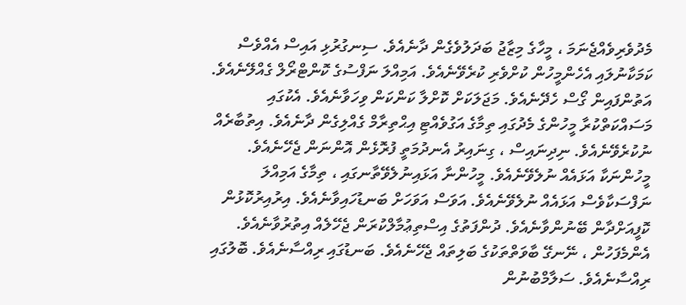މެދުވެރިވެއްޖެނަމަ ، މީހާގެ މިޒާޖު ބަދަލުވެގެން ދާނެއެވެ. ސިނގުރުޅި އައިސް އެއްވެސް ކަމަކާނުލައި އެހެންމީހުން ކުށްވެރި ކުރެވޭނެއެވެ. އަމިއްލަ ނަފްސުގެ ކޮންޓްރޯލް ގެއްލޭނެއެވެ. އަތުންފައިން ގޯސް ހެދޭނެއެވެ. މަޖަލަކަށް ކޮށްލާ ކަންކަން ވިހަވާނެއެވެ. އެކުގައި މަސައްކަތްކުރާ މީހުންގެ މެދުގައި ތިމާގެ އަގުވެއްޓި އިޙްތިރާމް ގެއްލިގެން ދާނެއެވެ. އިތުބާރެއް ނުކުރެވޭނެއެވެ. ނިދިނައިސް ، ގިނައިރު އެނދުމަތީ ފުރޮޅެން އޮންނަން ޖެހޭނެއެވެ. މީހުންނަކާ އަޅައެއް ނުލެވޭނެއެވެ. މީހުންނާ އަޅައިނުލެވޭތާނގައި ، ތިމާގެ އަމިއްލަ ނަފްސަކާވެސް އަޅައެއް ނުލެވޭނެއެވެ. އަވަސް އަވަހަށް ބަނޑުހައިވާނެއެވެ. އިރުއިރުކޮޅުން ކޮފީއަށްދާން ބޭނުންވާނެއެވެ. ދުންފަތުގެ އިސްތިޢުމާލްކުރަން ޖެހޭލެއް އިތުރުވާނެއެވެ. އެންމެފަހުން ، ނޭނގޭ ބާވަތްތަކުގެ ބަލިތައް ޖެހޭނެއެވެ. ބަނޑުގައި ރިއްސާނެއެވެ. ބޮލުގައި ރިއްސާނެއެވެ. ސަލާމްބުނުން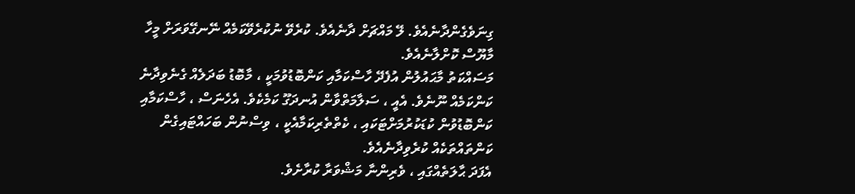ގިނަވެގެންދާނެއެވެ. ލޭ މައްޗަށް ދާނެއެވެ. ކުރެވޭ ނުކުރެވޭކަމެއް ނޭނގޭވަރަށް މީހާ މާޔޫސް ކޮށްލާނެއެވެ.
މަސައްކަތު މާޙައުލުން އުފެދޭ ހާސްކަމާއި ކަންބޮޑުވުމަކީ ، މާބޮޑު ބަދަލެއް ގެނެވިދާނެ ކަންކަމެއް ނޫނެވެ. އެއީ ، ސަލާމަތްވާން އުނދަގޫ ކަމެކެވެ. އެހެނަސް ، ހާސްކަމާއި ކަންބޮޑުވުން ކުޑަކުރުމަށްޓަކައި ، ކެތްތެރިކަމާއެކީ ، ވިސްނުން ބަހައްޓައިގެން ކަންތައްތަކެއް ކުރެވިދާނެއެވެ.
އެފަދަ ޙާލަތެއްގައި ، ވެރިންނާ މަޝްވަރާ ކުރާށެވެ.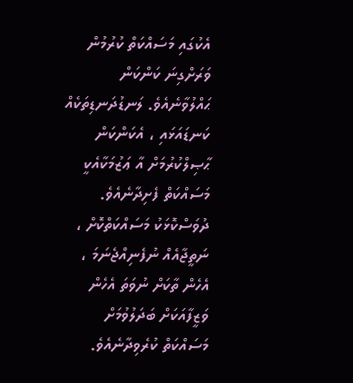އެކުގައި މަސައްކަތް ކުރުމުން ވަރަށްގިނަ ކަންކަން ޙައްލުވާނެއެވެ. ލަނޑުދަނޑިތަކެއް ކަނޑައަޅައި ، އެކަންކަން ޙާޞިލްކުރުމަށް އާ ޢަޒުމަކާއެކީ މަސައްކަތް ފެށިދާނެއެވެ. ދުވަސްކޮޅަކު މަސައްކަތްކޮށް ، ނަތީޖާއެއް ނުފެނިއްޖެނަމަ ، އެހެން ތާކަށް ނުވަތަ އެހެން ވަޒީފާއަކަށް ބަދަލުވުމަށް މަސައްކަތް ކުރެވިދާނެއެވެ.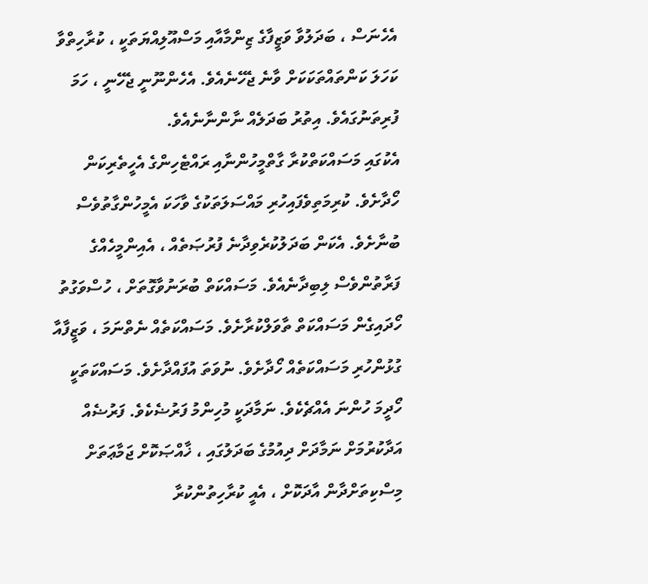އެހެނަސް ، ބަދަލުވާ ވަޒީފާގެ ޒިންމާއާއި މަސްއޫލިއްޔަތަކީ ، ކުރާހިތްވާ ކަހަލަ ކަންތައްތަކަކަށް ވާނެ ޖެހޭނެއެވެ. އެހެންނޫނީ ޖެހޭނީ ، ހަމަ ފުރިތަނުގައެވެ. އިތުރު ބަދަލެއް ނާންނާނެއެވެ.
އެކުގައި މަސައްކަތްކުރާ ގާތްމީހުންނާއި ރައްޓެހިންގެ އެހީތެރިކަން ހޯދާށެވެ. ކުރިމަތިވެފައިހުރި މައްސަލަތަކުގެ ވާހަކަ އެމީހުންގާތުވެސް ބުނާށެވެ. އެކަން ބަދަލުކުރެވިދާނެ ފުރުޞަތެއް ، އެއިންމީހެއްގެ ފަރާތުންވެސް ލިބިދާނެއެވެ. މަސައްކަތް ބުރަނުވާގޮތަށް ، ހުސްވަގުތު ހޯދައިގެން މަސައްކަތް ތާވަލްކުރާށެވެ. މަސައްކަތެއް ނެތްނަމަ ، ވަޒީފާއާ ގުޅުންހުރި މަސައްކަތެއް ހޯދާށެވެ. ނުވަތަ އުފައްދާށެވެ. މަސައްކަތަކީ ހޯދީމަ ހުންނަ އެއްޗެކެވެ. ނަމާދަކީ މުހިންމު ފަރުޟެކެވެ. ފަރުޟެއް އަދާކުރުމަށް ނަމާދަށް ދިއުމުގެ ބަދަލުގައި ، ޚާއްޞަކޮށް ޖަމާޢަތަށް މިސްކިތަށްދާން އާދަކޮށް ، އެއީ ކުރާހިތުންކުރާ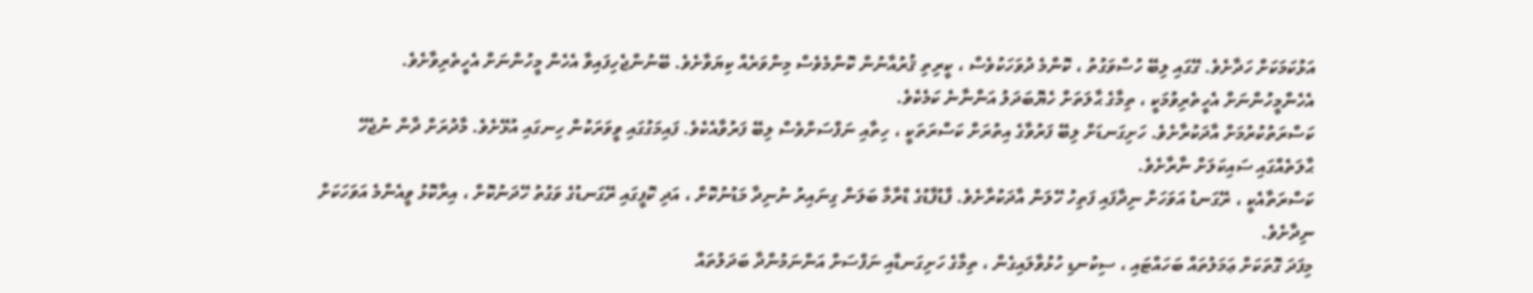އަޅުކަމަކަށް ހަދާށެވެ. ގޭގައި ލިބޭ ހުސްވަގުތު ، ކޮންމެ ދުވަހަކުވެސް ، ކީރިތި ޤުރުއާނުން ކޮންމެވެސް މިންވަރެއް ކިޔަވާށެވެ. ބޭނުންޖެހިފައިވާ އެހެން މީހުންނަށް އެހީތެރިވާށެވެ. އެހެންމީހުންނަށް އެހީތެރިވުމަކީ ، ތިމާގެ ޙާލަތަށް ހެޔޮބަދަލު އަންނާނެ ކަމެކެވެ.
ކަސްރަތުކުރުމަށް އާދަކުރާށެވެ. ހަށިގަނޑަށް ލިބޭ ފަރުވާގެ އިތުރަށް ކަސްރަތަކީ ، ހިތާއި ނަފްސަށްވެސް ލިބޭ ފަރުވާއެކެވެ. ފައިމަގުގައި ވީވަރަކުން ހިނގައި އުޅޭށެވެ. މާދުރަށް ދާން ނުޖެހޭ ޙާލަތެއްގައި ސައިކަލަށް ނާރާށެވެ.
ކަސްރަތާއެކީ ، ރޭގަނޑު އަވަހަށް ނިދާފައި ފަތިހު ހޭލަން އާދަކުރާށެވެ. ފާޑުފާޑުގެ ޑްރާމާ ބަލަން ގިނައިރު ނުނިދާ މަޑުނުކޮށް ، އަދި ކޮފީގައި ރޭގަނޑުގެ ވަގުތު ހޭދަނުކޮށް ، އިރާކޮޅު ވީއެންމެ އަވަހަކަށް ނިދާށެވެ.
މިފަދަ ގޮތަކަށް ޢަމަލުތައް ބަހައްޓައި ، ސިކުނޑި ހުޅުވާލައިގެން ، ތިމާގެ ހަށިގަނޑާއި ނަފްސަށް އަންނަމުންދާ ބަދަލުތައް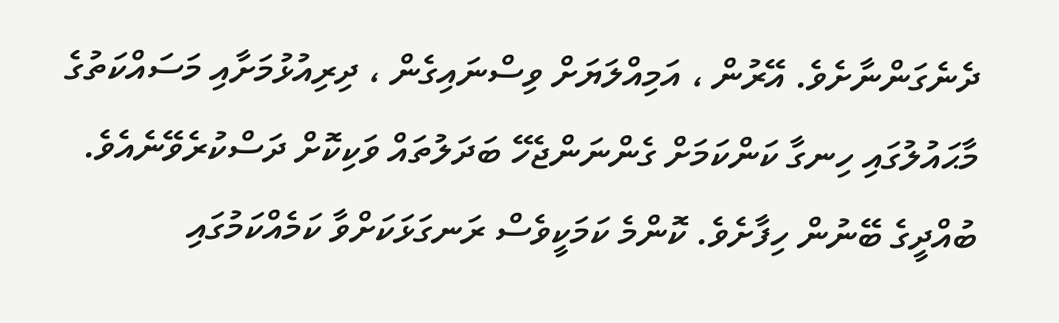ދެނެގަންނާށެވެ. އޭރުން ، އަމިއްލަޔަށް ވިސްނައިގެން ، ދިރިއުޅުމަށާއި މަސައްކަތުގެ މާޙައުލުގައި ހިނގާ ކަންކަމަށް ގެންނަންޖެހޭ ބަދަލުތައް ވަކިކޮށް ދަސްކުރެވޭނެއެވެ. ބުއްދީގެ ބޭނުން ހިފާށެވެ. ކޮންމެ ކަމަކީވެސް ރަނގަޅަކަށްވާ ކަމެއްކަމުގައި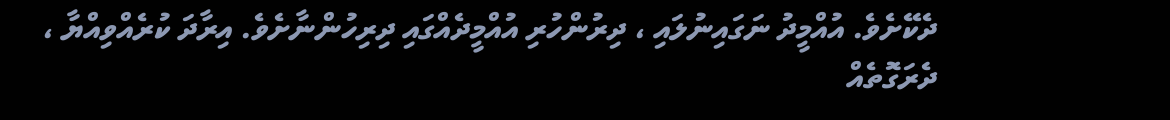ދެކޭށެވެ. އުއްމީދު ނަގައިނުލައި ، ދިރުންހުރި އުއްމީދެއްގައި ދިރިހުންނާށެވެ. އިރާދަ ކުރެއްވިއްޔާ ، ދެރަގޮތެއް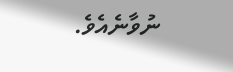ނުވާނެއެވެ.